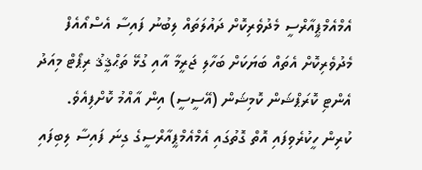އެމްއެމްޕީއާރްސީ މެދުވެރިކޮށް ދައުލަތައް ލިބުނު ފައިސާ އެސްއޯއެފް މެދުވެރިކޮށް އެތައް ބަޔަކަށް ބަހާލި ޖަރީމާ އާއި ގުޅޭ ތަޙްޤީޤު ރިޕޯޓް މިއަދު އެންޓި ކޮރަޕްޝަން ކޮމިޝަން (އޭސީސީ) އިން އާއްމު ކޮށްފިއެވެ.
ކުރިން ހީކުރެވިފައި އޮތް ގޮތުގައި އެމްއެމްޕީއާރްސީގެ ގިނަ ފައިސާ ލިބިފައި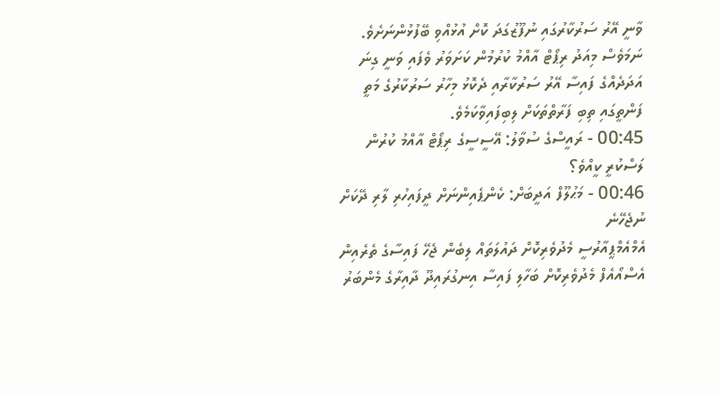ވާނީ އޭރު ސަރުކާރުގައި ނުފޫޒުގަދަ ކޮށް އުޅުއްވި ބޭފުޅުންނަށެވެ. ނަމަވެސް މިއަދު ރިޕޯޓް އާއްމު ކުރުމުން ކަށަވަރު ވެފައި ވަނީ ގިނަ އަދަދެއްގެ ފައިސާ އޭރު ސަރުކާރާއި ދެކޮޅު މިހާރު ސަރުކާރުގެ މަތީ ފަންތީގައި ތިބި ފަރާތްތަކަށް ލިބިފައިވާކަމެވެ.
00:45 - ރައީސްގެ ސުވާލު: އޭސީސީގެ ރިޕޯޓް އާއްމު ކުރުން ލަސްކުރީ ކީއްވެ؟
00:46 - މަޙުލޫފް އަދީބަށް: ކެންޕެއިންނަށް ދީފައިހުރި ލާރި ދޭކަށް ނުޖެހޭނެ
އެމްއެމްޕީއާރުސީ މެދުވެރިކޮށް ދައުލަތައް ލިބެން ޖެހޭ ފައިސާގެ ތެރެއިން އެސްއޯއެފް މެދުވެރިކޮށް ބަހާލި ފައިސާ އިނގުރައިދޫ ދާއިރާގެ މެންބަރު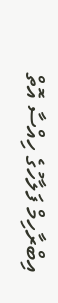އިބްރާހިމް ފަލާހުގެ ހިއްސާ އޮތް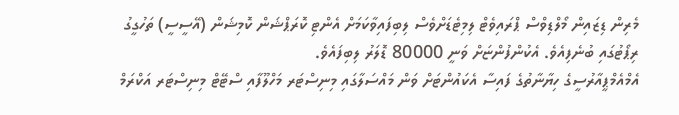މެރިން ޑިޒައިން މޯލްޑިވްސް ޕްރައިވެޓް ލިމިޓެޑަށްވެސް ލިބިފައިވާކަމަށް އެންޓި ކޮރަޕްޝަން ކޮމިޝަން (އޭސީސީ) ތަހުގީގު ރިޕޯޓުގައި ބުނެފިއެވެ. އެކުންފުންޏަށް ވަނީ 80000 ޑޮލަރު ލިބިފައެވެ.
އެމްއެމްޕީއާރުސީގެ ހިޔާނާތުގެ ފައިސާ އެކައުންޓަށް ވަން މައްސަލާގައި މިނިސްޓަރ މަހްލޫފާއި ސްޓޭޓް މިނިސްޓަރ އަކްރަމް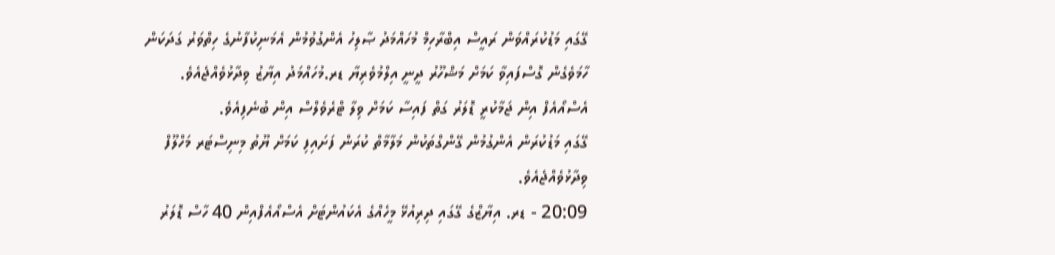ގޭގައި މަޑުކުރައްވަން ރައީސް އިބްރާހިމް މުހައްމަދު ޞާލިހު އެންގުވުމުން އެމަނިކުފާނުގެ ހިތްވަރު ގަދަކަން ހާމަވެގެން ގޮސްފައިވާ ކަމަށް މަޝްހޫރު ދީނީ އިލްމުވެރިޔާ ޑރ.މުހައްމަދު އިޔާޒު ވިދާޅުވެއްޖެއެވެ.
އެސްއޯއެފް އިން ޖަމާކުރީ ޑޮލަރު ގަތް ފައިސާ ކަމަށް ވިލާ ޓްރެވެލްސް އިން ބުނެފިއެވެ.
ގޭގައި މަޑުކުރަން އެންގުމުން ގޭންގްތަކުން މަލާމާތް ކުރަން ފަށައިފި ކަމަށް ޔޫތު މިނިސްޓަރ މަހްލޫފް ވިދާޅުވެއްޖެއެވެ.
20:09 - ޑރ. އިޔާޒްގެ ގޭގައި ދިރިއުޅޭ މީހެއްގެ އެކައުންޓަށް އެސްއޯއެފްއިން 40 ހާސް ޑޮލަރު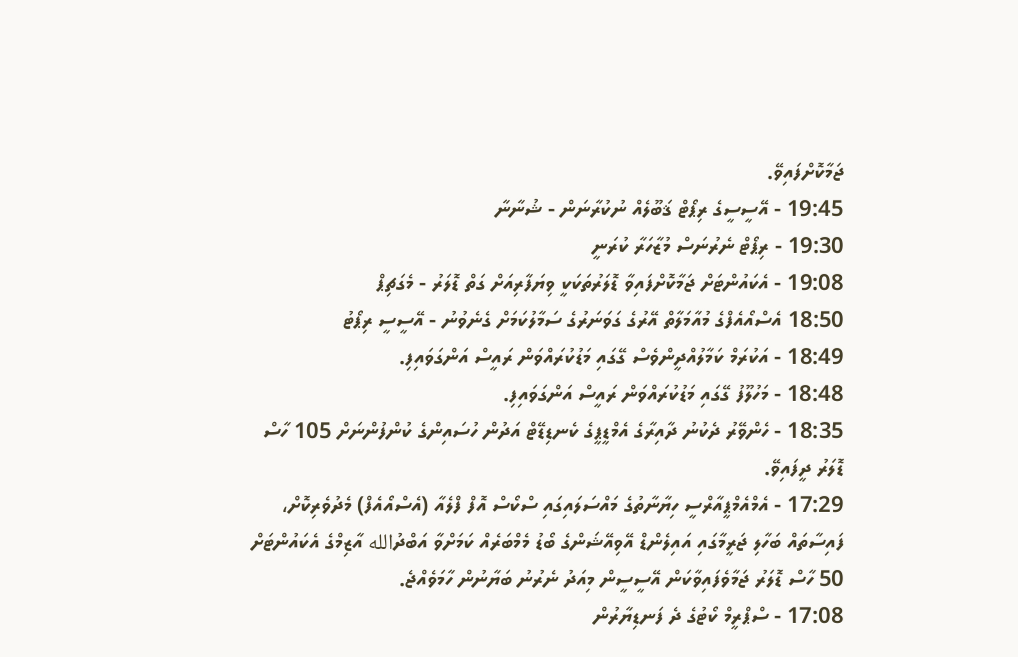ޖަމާކޮށްފައިވޭ.
19:45 - އޭސީސީގެ ރިޕޯޓް ޤަބޫލެއް ނުކުރާނަން - ޝުނާނާ
19:30 - ރިޕޯޓް ނެރުނަސް މުޒާހަރާ ކުރަނީ
19:08 - އެކައުންޓަށް ޖަމާކޮށްފައިވާ ޑޮލަރުތަކަކީ ވިޔަފާރިއަށް ގަތް ޑޮލަރު - މެގަޗިޕް
18:50 އެސްއޯއެފްގެ މުއާމަލާތް އޭރުގެ ގަވަނަރުގެ ސަމާލުކަމަށް ގެނެވުނު - އޭސީސީ ރިޕޯޓު
18:49 - އަކުރަމް ކަމާލުއްދީންވެސް ގޭގައި މަޑުކުރައްވަން ރައީސް އަންގަވައިފި.
18:48 - މަހުލޫފު ގޭގައި މަޑުކުރައްވަން ރައީސް އަންގަވައިފި.
18:35 - ހެންވޭރު ދެކުނު ދާއިރާގެ އެމްޑީޕީގެ ކެނޑިޑޭޓް އަދުން ހުސައިންގެ ކުންފުންނަށް 105 ހާސް ޑޮލަރު ދީފައިވޭ.
17:29 - އެމްއެމްޕީއާރްސީ ހިޔާނާތުގެ މައްސަލައިގައި ސްކޯސް އޮފް ފްލެއާ (އެސްއޯއެފް) މެދުވެރިކޮށް، ފައިސާތައް ބަހާލި ޖަރީމާގައި އައިލެންޑް އޭވިއޭޝަންގެ ބޯޑު މެމްބަރެއް ކަމަށްވާ އަބްދުالله އާޒިމްގެ އެކައުންޓަށް 50 ހާސް ޑޮލަރު ޖަމާވެފައިވާކަން އޭސީސީން މިއަދު ނެރުނު ބަޔާނުން ހާމަވެއްޖެ.
17:08 - ސްޕްރީމް ކޯޓުގެ ދެ ފަނޑިޔާރުން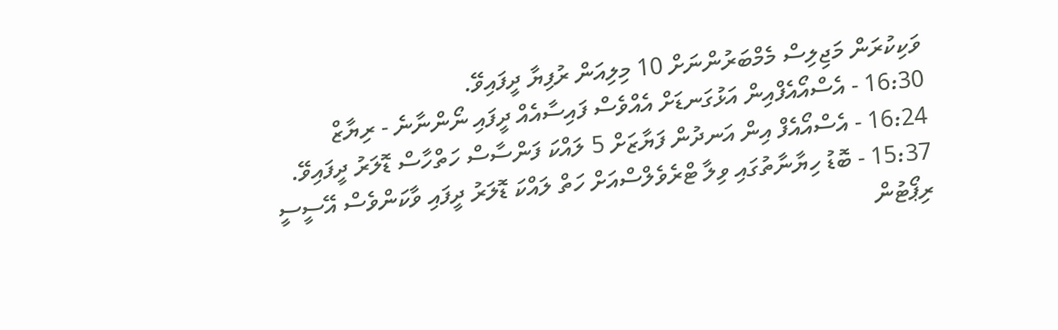ވަކިކުރަން މަޖިލިސް މެމްބަރުންނަށް 10 މިލިއަން ރުފިޔާ ދީފައިވޭ.
16:30 - އެސްއޯއެފްއިން އަޅުގަނޑަށް އެއްވެސް ފައިސާއެއް ދީފައި ނޯންނާނެ - ރިޔާޒް
16:24 - އެސްއޯއެފް އިން އަނދުން ފަޔާޒަށް 5 ލައްކަ ފަންސާސް ހަތްހާސް ޑޮލަރު ދީފައިވޭ.
15:37 - ބޮޑު ހިޔާނާތުގައި ވިލާ ޓްރެވެލްސްއަށް ހަތް ލައްކަ ޑޮލަރު ދީފައި ވާކަންވެސް އޭސީސީ ރިޕޯޓުން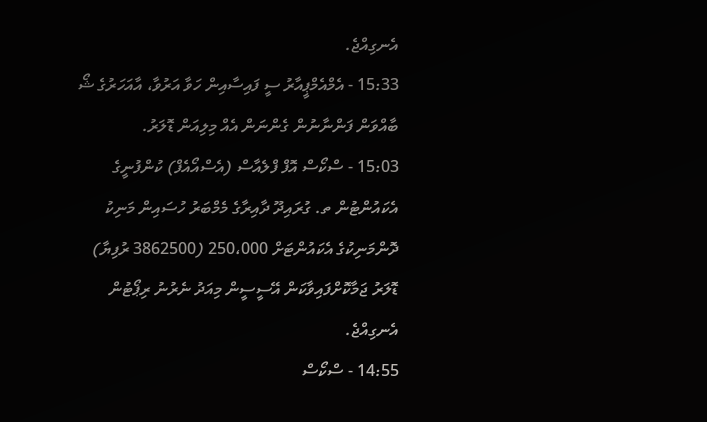އެނގިއްޖެ.
15:33 - އެމްއެމްޕީއާރު ސީ ފައިސާއިން ހަވާ އަރުވާ، އާއަހަރުގެ ޝޯ ބާއްވަން ފަންނާނުން ގެންނަން އެއް މިލިއަން ޑޮލަރު.
15:03 - ސްކޯސް އޮފް ފްލެއާސް (އެސްއޯއެފް) ކުންފުނީގެ އެކައުންޓުން ތ. ގުރައިދޫ ދާއިރާގެ މެމްބަރު ހުސައިން މަނިކު ދޮންމަނިކުގެ އެކައުންޓަށް 250،000 (3862500 ރުފިޔާ) ޑޮލަރު ޖަމާކޮށްފައިވާކަން އޭސީސީން މިއަދު ނެރުނު ރިޕޯޓުން އެނގިއްޖެ.
14:55 - ސްކޯސް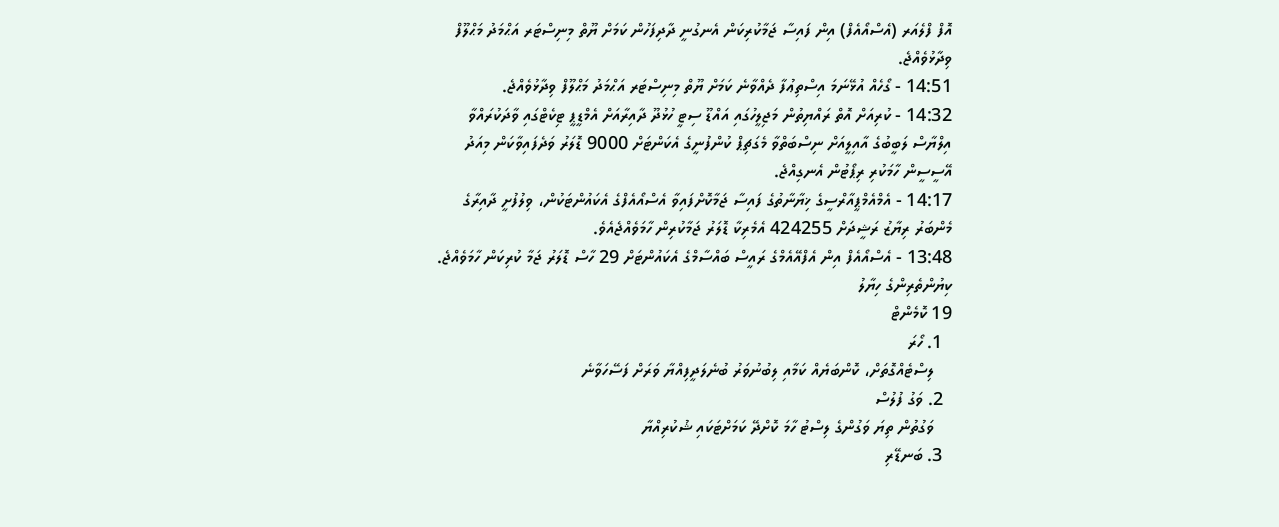އޮފް ފްލެއަރ (އެސްއޯއެފް) އިން ފައިސާ ޖަމާކުރިކަން އެނގުނީ ދާދިފަހުން ކަމަށް ޔޫތް މިނިސްޓަރ އަޙްމަދު މަޙްލޫފް ވިދާޅުވެއްޖެ.
14:51 - ގޯހެއް އުޅޭނަމަ އިސްތިޢުފާ ދެއްވާނެ ކަމަށް ޔޫތް މިނިސްޓަރ އަޙްމަދު މަޙްލޫފް ވިދާޅުވެއްޖެ.
14:32 - ކުރިއަށް އޮތް ރައްޔިތުން މަޖިލީހުގައި އައްޑޫ ސިޓީ ހުޅުދޫ ދާއިރާއަށް އެމްޑީޕީ ޓިކެޓްގައި ވާދަކުރައްވާ އިލްޔާސް ލަބީބުގެ އާއިލީއަށް ނިސްބަތްވާ މެގަޗިޕް ކުންފުނީގެ އެކަންޓަށް 9000 ޑޮލަރު ވަދެފައިވާކަން މިއަދު އޭސީސީން ހާމަކުރި ރިޕޯޓުން އެނގިއްޖެ.
14:17 - އެމްއެމްޕީއާރްސީގެ ޚިޔާނާތުގެ ފައިސާ ޖަމާކޮށްފައިވާ އެސްއޯއެފްގެ އެކައުންޓަކުން، ވިލުފުށީ ދާއިރާގެ މެންބަރު ރިޔާޒު ރަޝީދަށް 424255 އެމެރިކާ ޑޮލަރު ޖަމާކުރިން ހާމަވެއްޖެއެވެ.
13:48 - އެސްއޯއެފް އިން އެފްއޭއެމްގެ ރައީސް ބައްސާމްގެ އެކައުންޓަށް 29 ހާސް ޑޮލަރު ޖަމާ ކުރިކަން ހާމަވެއްޖެ.
ކިޔުންތެރިންގެ ހިޔާލު
19 ކޮމެންޓް
  1. ހޯރަ
    ލިސްޓެއްގޮތަށް، ކޮންބަޔެއް ކަމާއި ލިބުނުވަރު ބުނެލަދީފިއްޔާ ވަރަށް ފަސޭހަވާނެ
  2. ވަގު ފުލުސް
    ވަގުތުން ތިޔަ ވަގުންގެ ލިސްޓު ހާމަ ކޮށްދޭ ކަމަށްޓަކައި ޝުކުރިއްޔާ
  3. ބަނޑޭރި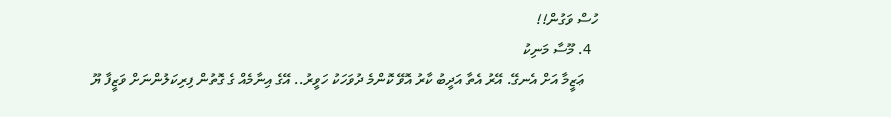ހުސް ވަގުން!!
  4. މޫސާ މަނިކު
    ޢަޒީމާ އަށް އެނގޭ. އޭރު އެތާ އަދީބު ކާރު އޮވޭ ކޮންމެ ދުވަހަކު ހަވީރު.. އޭގެ އިނާމެއް ގެ ގޮތުން ފިރިކަލުންނަށް ވަޒީފާ ޔޫ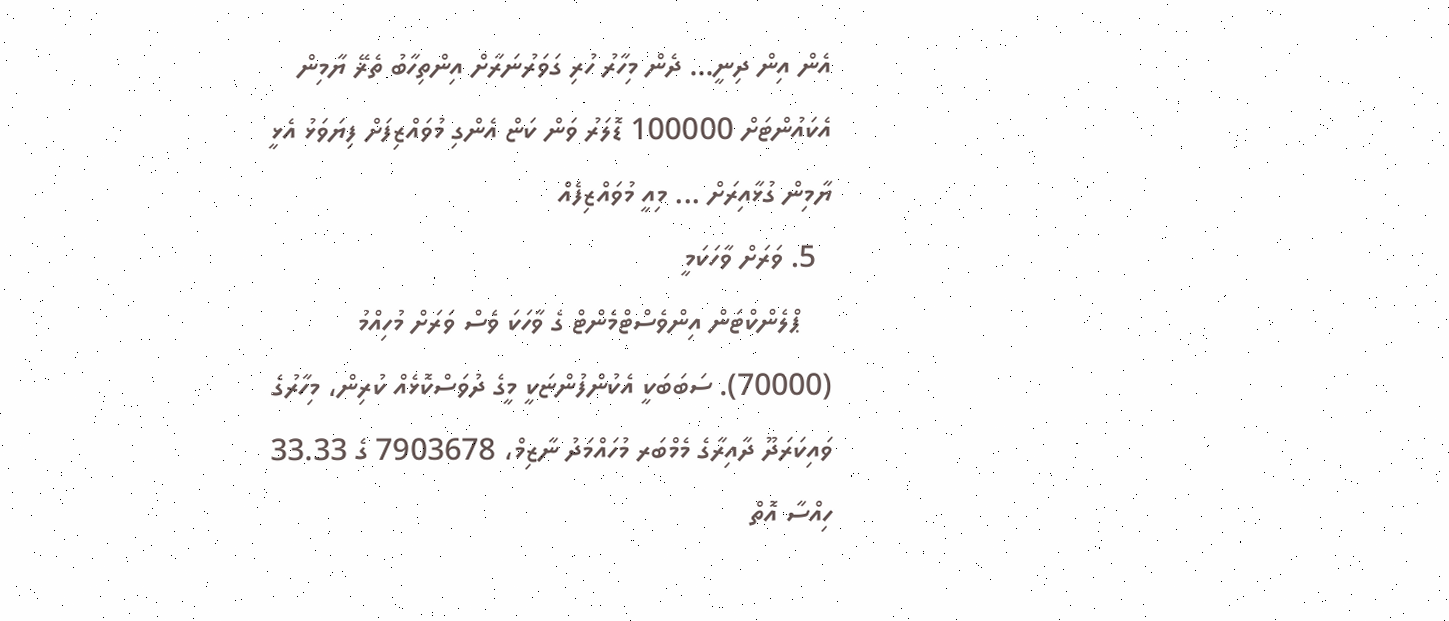އެން އިން ދިނީ... ދެން މިހާރު ހުރި ގަވަރުނަރާށް އިންތިހާބު ތެޜޭ ޔާމިން އެކައުންޓަށް 100000 ޑޮލަރު ވަން ކަޏް އެންގި މުވައްޒިފަށް ފިޔަވަޅު އެޅީ ޔާމިން ގުޅާއިރަށް ... މިއީ މުވައްޒިފެއް
  5. ވަރަށް ވާހަކަމީ
    ޕްލެންކްޓަން އިންވެސްޓްމެންޓް ގެ ވާހަކަ ވެސް ވަރަށް މުހިއްމު (70000). ސަބަބަކީ އެކުންފުންޏަކީ މީގެ ދުވަސްކޮޅެއް ކުރިން، މިހާރުގެ ވައިކަރަދޫ ދާއިރާގެ މެމްބަރ މުހައްމަދު ނާޒިމް، 7903678 ގެ 33.33 ހިއްސާ އޮތް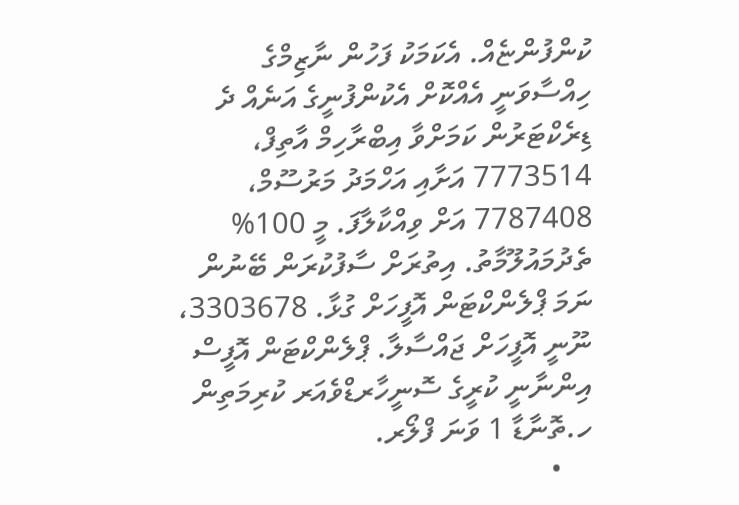ކުންފުންޏެއް. އެކަމަކު ފަހުން ނާޒިމްގެ ހިއްސާވަނީ އެއްކޮށް އެކުންފުނީގެ އަނެއް ދެ ޑިރެކްޓަރުން ކަމަށްވާ އިބްރާހިމް އާތިފް، 7773514 އަށާއި އަހްމަދު މަރުސޫމް، 7787408 އަށް ވިއްކާލާފަ. މީ 100% ތެދުމައުލޫމާތު. އިތުރަށް ސާފުކުރަން ބޭނުން ނަމަ ޕްލެންކްޓަން އޮފީހަށް ގުޅާ. 3303678، ނޫނީ އޮފީހަށް ޖައްސާލާ. ޕްލެންކްޓަން އޮފީސް އިންނާނީ ކުރީގެ ސޮނީހާރޑްވެއަރ ކުރިމަތިން ހ.ތޮނާޑާ 1 ވަނަ ފްލޯރ.
    •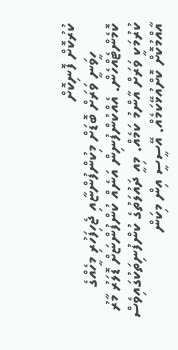ކުރުކޮށް ފޮނިކޮށް
      ހީވަނީ ވަރަށް ބޮޑަށް މިކުންފުންޏާއި ޖެހިފަހުރި މީހެއްގެ ކޮމެންޓެއްހެން. އެއްކުންފުނިން އަނެއް ކުންފުންޏަށް ޑޮލަރު މާރު ކުރުމަކީ ވަރަށް އާންމު ކަމެއް. މިއީ ދައުލަތުގެ ކުންފުނިތަކުގައިވެސް އާއްމުކޮށް ކޮށްއުޅޭކަމެއް. އޭސީސީ އިން މިކަން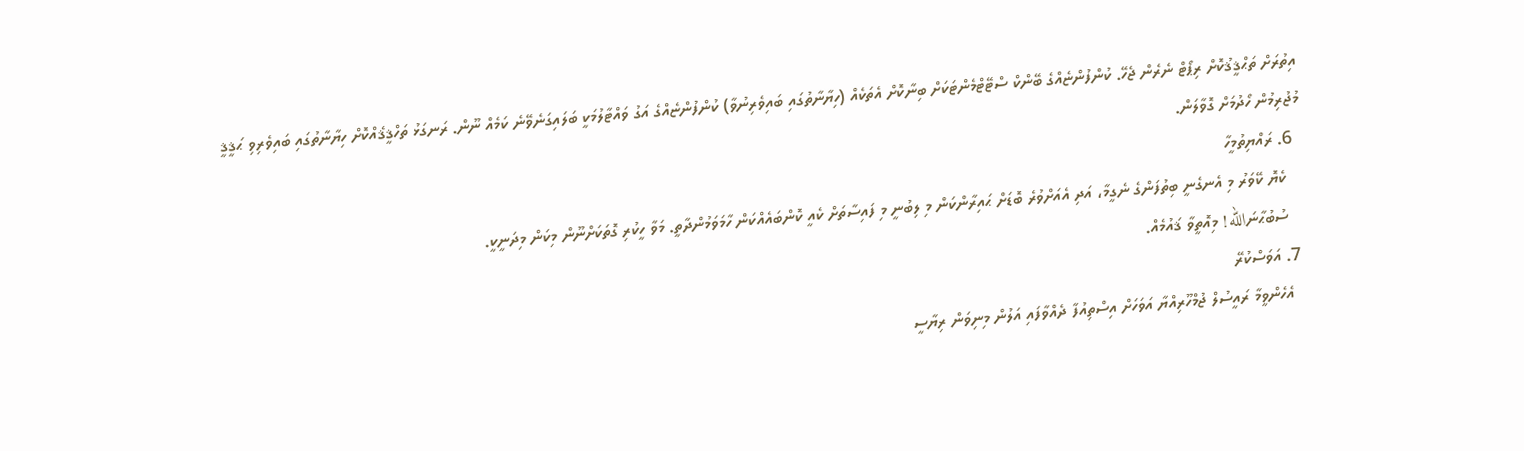އިތުރަށް ތަޙްޤީޤުކޮށް ރިޕޯޓް ނެރެން ޖެހޭ. ކުންފުންޏެއްގެ ބޭންކް ސްޓޭޓްމެންޓަކަށް ބިނާކޮށް އެތަކެއް (ހިޔާނާތުގައި ބައިވެރިނުވާ) ކުންފުންޏެއްގެ އަގު ވައްޓާލުމަކީ ބަލައިގަނެވޭނެ ކަމެއް ނޫން. ރަނގަޅު ތަހްޤީޤެއްކޮށް ހިޔާނާތުގައި ބައިވެރިވި ޙަޤީޤީ މުޖުރިމުން ހޯދުމަށް ގޮވާލަން.
  6. ރައްޔިތުމީހާ
    ކެޔޮ ކޭވަރު މި އެނގެނީ ބިތުފަންގެ ނެގީމާ، އަދި އެއަށްވުރެ ބޮޑަށް ޙައިރާންކަން މި ލިބުނީ މި ފައިސާތަށް ކެއީ ކޮންބައެއްކަން ހާމަވަމުންދާތީ. މަވާ ހީކުރި ގޮތަކަށްނޫން މިކަން މިދަނީކީ.
    ސުބުޙާނަالله! މިއޮތީވާ ޤައުމެއް.
  7. އަވަސްކުރޭ
    އެހެންވީމާ ރައީސުލް ޖުމްހޫރިއްޔާ އަވަހަށް އިސްތިއުފާ ދެއްވާފައި އަލުން މިނިވަން ރިޔާސީ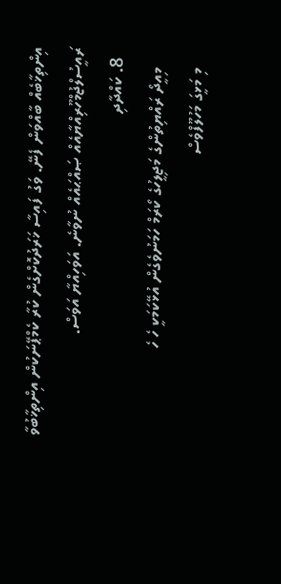އިންތިޚާބެއް ބާއްވަން ފެނޭ. ވަގު ފައިސާ ޚަރަދުކޮށްގެން ކުރާ ކެމްޕޭނަކުން އިންތިޚާބުވާ ރައީސުލްޖުމްހޫރިއްޔާއެއް ޞައްޙައެއް ނުވާނެ. އަވަހިއްޔާ އަވަސް.
  8. ކައްދާދި
    މިއީދޯ ރައްޔިތުންގެ މަޖިލީހުގެ ކޯރަމް ހަމަނުވެގެން އުޅޭކަމަކީ ހެ ހެ
    މި މަޅީގަ މަހުލޫފްވެސް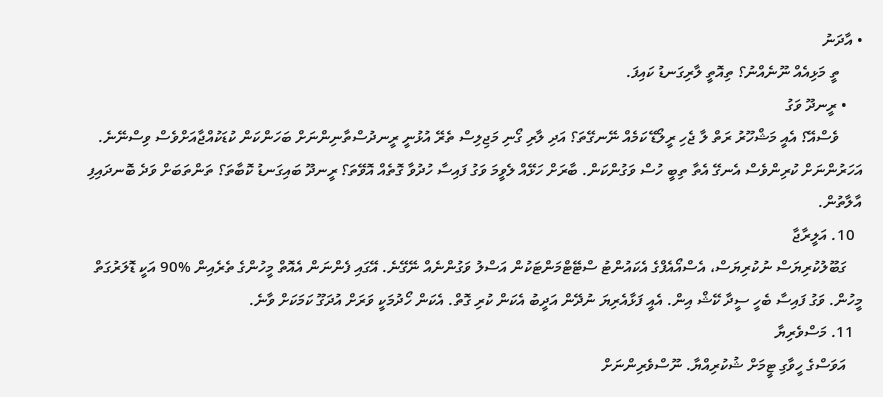• އާދަނު
      ތީ މަޅިއެއް ނޫނެއްނު؟ ތިއޮތީ ލާރިގަނޑު ކައިފަ.
    • ރީނދޫ ވަގު
      ވެސްއޭ؟ އެއީ މަޝްހޫރު ރަތް ލާ ޖެހި ރީލޯޑޭ ކަމެއް ނޭނގޭތަ؟ އަދި ލާރި ގޯނި މަޖިލިސް ތެރޭ އުޅުނީ ރީނދުސްތާނިންނަށް ބަހަންކަން ކުޑަކުއްޖާއަށްވެސް ވިސްނޭނެ. އަހަރުންނަށް ކުރިންވެސް އެނގޭ އެތާ ތިބީ ހުސް ވަގުންކަން. ބާރަށް ހަޅޭއް ލެވީމަ ވަގު ފައިސާ ހުދުވާ ގޮތެއް އޮވޭތަ؟ ރީނދޫ ބައިގަނޑު ކޮބާތަ؟ ތަންތަބަށް ވަދެ ބޮނދައިފި އާލާތުން.
  10. އަލީރާޖާ
    ގަބޫލުކުރިޔަސް ނުކުރިޔަސް، އެސްއޯއެފްގެ އެކައުންޓު ސްޓޭޓްމަންޓަކުން އަސްލު ވަގުންނެއް ނޭގޭނެ. އޭގައި ފެންނަން އެއޮތް މީހުންގެ ތެރެއިން %90 އަކީ ޑޮލަރުގަތް މީހުން. ވަގު ފައިސާ ބެހީ ސީދާ ކޭޝް އިން. އެއީ ފަޅާއެރިޔަ ނުދޭން އަދީބު އެކަން ކުރި ގޮތް. އެކަން ހޯދުމަކީ ވަރަށް އުދަގޫ ކަމަކަށް ވާނެ.
  11. މަސްވެރިޔާ
    އަވަސްގެ ހީވާގި ޓީމަށް ޝުކުރިއްޔާ. ނޫސްވެރިންނަށް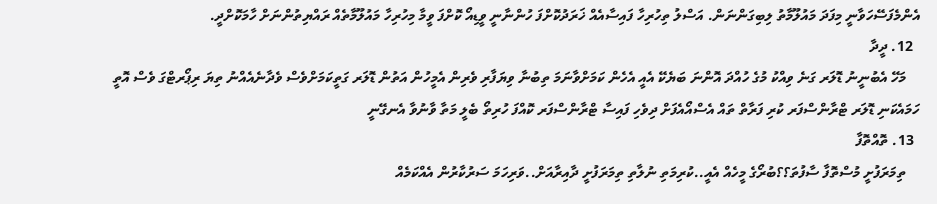އެންމެފަސޭހަވާނީ މިފަދަ މައުލޫމާތު ލިބިގަންނަން. އަސްލު ތިހުރިހާ ފައިސާއެއް ޚަރަދުކޮށްފަ ހުންނާނީ ވީޑިއޯ ކޮށްފަ ވީމާ މިހުރިހާ މައުލޫމާތެއް ރައްޔިތުންނަށް ހާމަކޮށްދީ.
  12. ދީދާ
    މަހޭ އެބުނީނު ޑޮލަރ ގަނެ ވިއްކު މުގެ ހުއްދަ އޮންނަ ބަޔެކޭ އެއީ އެހެން ކަމަށްވާނަމަ ތިބުނާ ވިޔަފާރި ވެރިން އެމީހުން އަތުން ޑޮލަރ ގަތީކަމަށްވެސް ވެދާނެއެއްނު ތިޔަ ރިޕޯރޓްގަ ވެސް އޮތީ ހަމައެކަނި ޑޮލަރ ޓްރާންސްފަރ ކުރި ފަރާތް ތައް އެސްއޯއެފަށް ދިވެހި ފައިސާ ޓްރާންސްފަރ ކޮއްފަ ހުރިތޯ ބެލީ މަތާ ވާނުވާ އެނގޭނީ
  13. ތޮއްތޮފާ
    ތިމަރަފުށީ މުސްތޮފާ ސާފުތަ؟؟ބުރޯގެ މީހެއް އެއީ..ކުރިމަތި ނުލާތި ތިމަރަފުށީ ދާއިރާއަށް..ވަރިހަމަ ސަރުކާރުން އެއްކަމެއް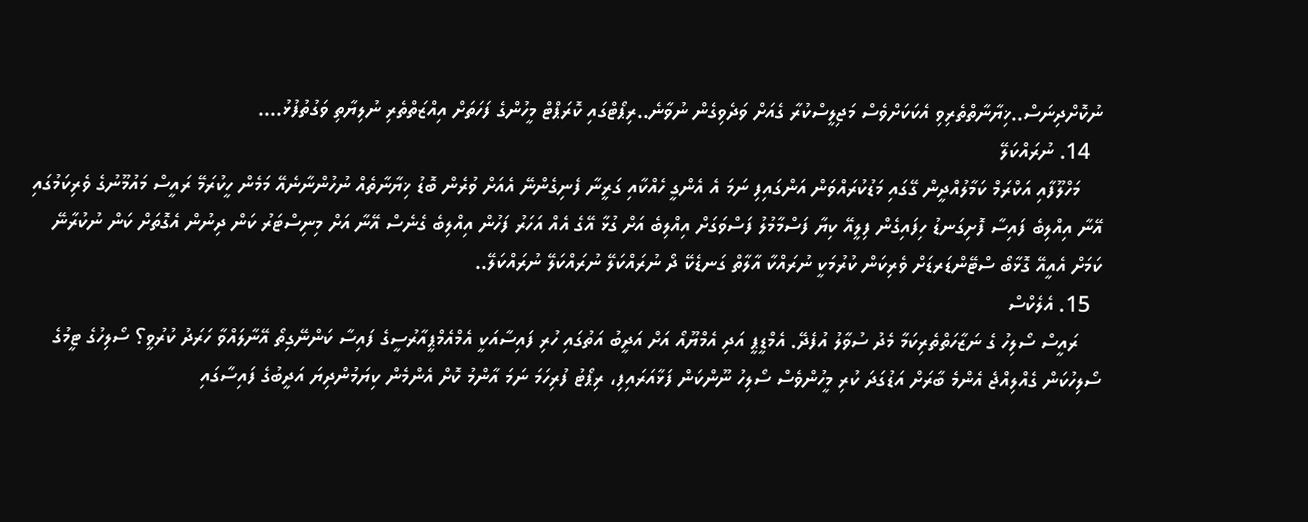ނުކޮށްދިނަސް..ޚިޔާނާތްތެރިވި އެކަކަށްވެސް މަޖިލީސްކުރާ ގެއަށް ވަދެވިގެން ނުވާނެ..ރިޕޯޓްގައި ކޮރަޕްޓް މީހުންގެ ފަހަތަށް އިއްޒަތްތެރި ނުލިޔާތި ވަގުތުފުޅު....
  14. ނުރައްކަލޭ
    މަހްލޫފާއި އަކްރަމް ކަމާލުއްދީން ގޭގައި މަޑުކުރައްވަން އަންގައިފި ނަމަ އެ އެންގީ ހެއްކާއި ގަރީނާ ފެނިގެންނޭ އެއަށް ވުރެން ބޮޑު ޚިޔާނާތެއް ނުހުންނާނެއޭ މަމެން ހީކުރަމޭ ރައީސް މައުމޫނުގެ ވެރިކަމުގައި އޭނާ އިއްލިބެ ފައިސާ ފޮށިގަނޑު ހިފައިގެން ފިލީއޭ ކިޔާ ފަސްމާމުލު ފަސްވަގަށް އިއްލިބެ އަށް ގުޅާ އޭގެ އެއް އަހަރު ފަހުން އިއްލިބެ ގެނެސް އޭނާ އަށް މިނިސްޓަރު ކަން ދިނުން އެގޮތަށް ކަން ނުކުރާނޭ ކަމަށް އެއީއޭ ގޮޅާބޯ ސްޓޭންޑަރޑަށް ވެރިކަން ކުރުމަކީ ނުރައްކާ އާލާތް ގަނޑެކޭ ދޯ ނުރައްކަލޭ ނުރައްކަލޭ ނުރައްކަލޭ..
  15. އެލެކްސް
    ރައީސް ސޯލިހު ގެ ނަޒާހަތްތެރިކަމާ މެދު ސުވާލު އުފެދޭ. އެމްޑީޕީ އަދި އެމްޔޫއޯ އަށް އަދީބު އަތުގައި ހުރި ފައިސާއަކީ އެމްއެމްޕީއާރުސީގެ ފައިސާ ކަންނޭގިތޯ އޭނާލައްވާ ހަރަދު ކުރުވީ؟ ސޯލިހުގެ ޓީމުގެ ސޯލިހުކަން ގެއްލިއްޖެ އެންމެ ބާރަށް އަޑުގަދަ ކުރި މީހުންވެސް ސޯލިހު ނޫންކަން ފަޅާއަރައިފި، ރިޕޯޓު ފުރިހަމަ ނަމަ އާންމު ކޮށް އެންމެން ކިޔަމުންދިޔަ އަދީބުގެ ފައިސާގައި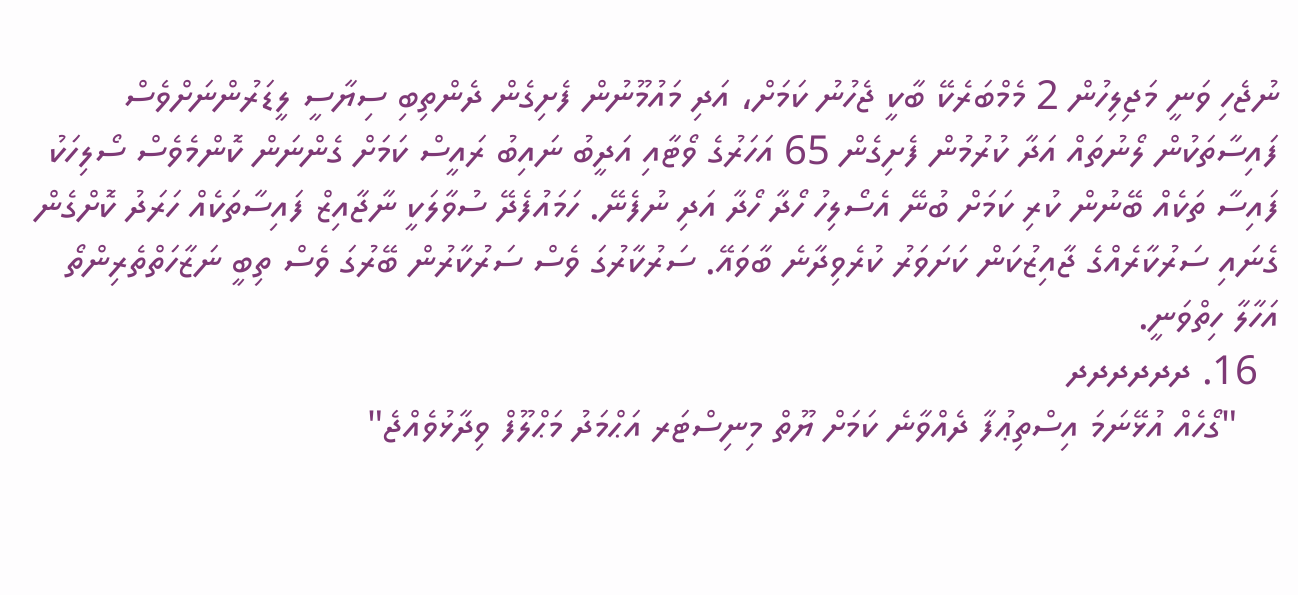ނުޖެހި ވަނީ މަޖިލިހުން 2 މެމްބަރެކޭ ބާކީ ޖެހުނު ކަމަށް، އަދި މައުމޫނުން ފެށިގެން ދެންތިބި ސިޔާސީ ލީޑަރުންނަށްވެސް ފައިސާތަކުން ލޯނުތައް އަދާ ކުރުމުން ފެށިގެން 65 އަހަރުގެ ވޯޓާއި އަދީބު ނައިބު ރައީސް ކަމަށް ގެންނަން ކޮންމެވެސް ސޯލިހަކު ފައިސާ ތަކެއް ބޭނުން ކުރި ކަމަށް ބުނޭ އެސޯލިހު ހޯދާ ހޯދާ އަދި ނުފެނޭ. ހަމައުފެދޭ ސުވާލަކީ ނާޖާއިޒް ފައިސާތަކެއް ހަރަދު ކޮށްގެން ގެނައި ސަރުކާރެއްގެ ޖާއިޒުކަން ކަށަވަރު ކުރެވިދާނެ ބާވައޭ. ސަރުކާރުގަ ވެސް ސަރުކާރުން ބޭރުގަ ވެސް ތިބީ ނަޒާހަތްތެރިންތޯ އަހާލާ ހިތްވަނީ.
  16. ދދދދދދ
    "ގޯހެއް އުޅޭނަމަ އިސްތިޢުފާ ދެއްވާނެ ކަމަށް ޔޫތް މިނިސްޓަރ އަޙްމަދު މަޙްލޫފް ވިދާޅުވެއްޖެ"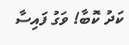ކަދު ކޮބާ! ވަގު ފައިސާ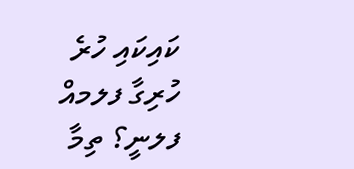ކައިކައި ހުރެ ހުރިގާ ފލމއް ފލނީ؟ ތިމާ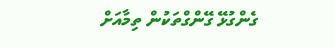ގެންގުޅޭ ގޭންގްތަކުން ތިމާއަށް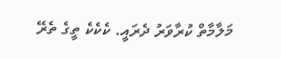މަލާމާތް ކުރާވަރު ދެރައީ. ކެކެކެ ތީގެ ތެރޭ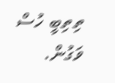ތިތިބީ ހުސް ވަގުން.